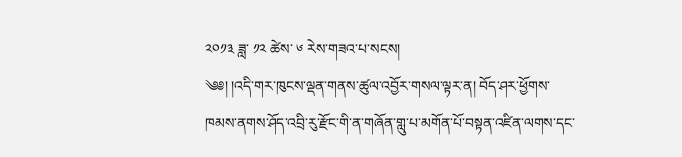༢༠༡༣ ཟླ་ ༡༢ ཚེས་ ༦ རེས་གཟའ་པ་སངས།
༄༅། །འདི་གར་ཁུངས་ལྡན་གནས་ཚུལ་འབྱོར་གསལ་ལྟར་ན། བོད་ཤར་ཕྱོགས་ཁམས་ནགས་ཤོད་འབྲི་རུ་རྫོང་གི་ན་གཞོན་གླུ་པ་མགོན་པོ་བསྟན་འཛིན་ལགས་དང་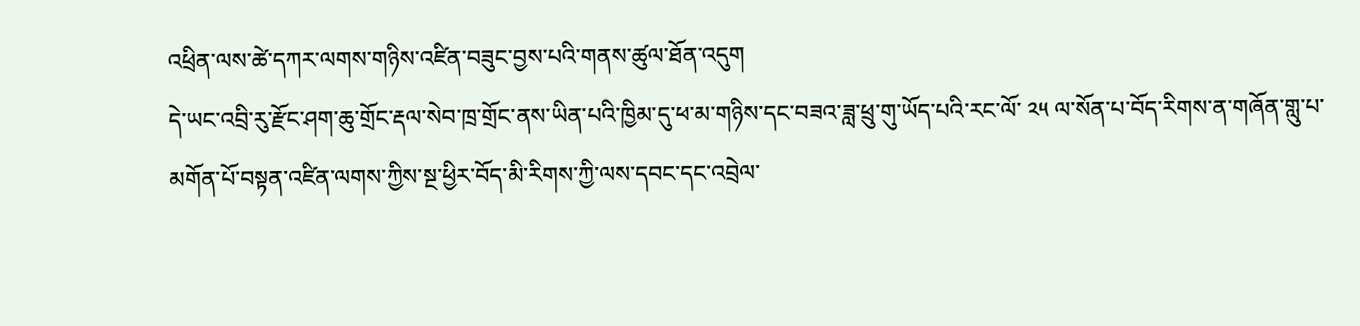འཕྲིན་ལས་ཚེ་དཀར་ལགས་གཉིས་འཛིན་བཟུང་བྱས་པའི་གནས་ཚུལ་ཐོན་འདུག
དེ་ཡང་འབྲི་རུ་རྫོང་ཤག་ཆུ་གྲོང་རྡལ་སེབ་ཁྲ་གྲོང་ནས་ཡིན་པའི་ཁྱིམ་དུ་ཕ་མ་གཉིས་དང་བཟའ་ཟླ་ཕྲུ་གུ་ཡོད་པའི་རང་ལོ་ ༢༥ ལ་སོན་པ་བོད་རིགས་ན་གཞོན་གླུ་པ་མགོན་པོ་བསྟན་འཛིན་ལགས་ཀྱིས་སྔ་ཕྱིར་བོད་མི་རིགས་ཀྱི་ལས་དབང་དང་འབྲེལ་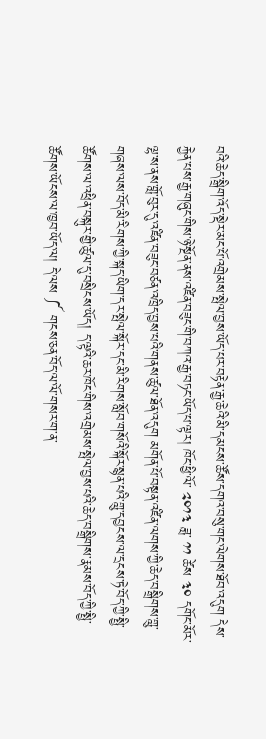བའི་ཆེད་སྒྲིག་འོད་སྡེར་མང་པོ་འགྲེམས་སྤེལ་བྱས་ཡོད་པར་བརྟེན་རྒྱ་ཆེའི་མི་དམངས་ཚོས་དགའ་བསུ་གང་ལེགས་ཐོབ་འདུག དེས་རྐྱེན་པས་རྒྱ་གཞུང་གིས་ཉེ་སྔོན་ནས་འཛིན་བཟུང་གི་བཀའ་རྒྱ་བཏང་ཡོད་པ་ལྟར། ཁོང་ཕྱི་ལོ་ ༢༠༡༣ ཟླ་ ༡༡ ཚེས ༣༠ དགོང་མོར་ལྷ་ས་ནས་གློ་བུར་དུ་འཛིན་བཟུང་བཙན་འཁྲིད་བྱས་པའི་གནས་ཚུལ་ཐོན་འདུག མགོན་པོ་བསྟན་འཛིན་ལགས་ཀྱི་ཆེད་བསྒྲིགས་གླུ་གཞས་ལས་བོད་མི་རིགས་ཀྱི་སྐད་ཡིག་དར་སྤེལ་སྐོར་དང་མི་རིགས་སློབ་གསོའི་སྐོར་སྙན་པའི་གླུ་དབྱངས་ལ་དྲངས་ཏེ་བོད་ཀྱི་སྤྱི་ཚོགས་ལ་འཕྲིན་བསྐུར་གྱི་ཚུལ་དུ་བསྲིངས་ཡོད། ད་ལྟའི་ཆར་ཁོང་གིས་འགྲེམས་སྤེལ་བྱས་པའི་ཆེད་བསྒྲིགས་རྣམས་བོད་ཀྱི་སྤྱི་ཚོགས་ཡོངས་ལ་ཁྱབ་ཡོད་ལ། དེ་ལས ༼ གངས་ཅན་བོད་ལ་ལོ་གསར་ག་ན་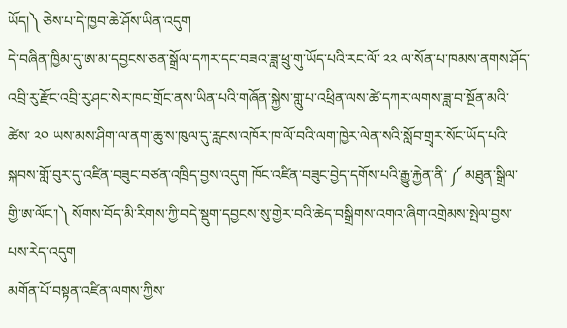ཡོད།༽ ཅེས་པ་དེ་ཁྱབ་ཆེ་ཤོས་ཡིན་འདུག
དེ་བཞིན་ཁྱིམ་དུ་ཨ་མ་དབྱངས་ཅན་སྒྲོལ་དཀར་དང་བཟའ་ཟླ་ཕྲུ་གུ་ཡོད་པའི་རང་ལོ་ ༢༢ ལ་སོན་པ་ཁམས་ནགས་ཤོད་འབྲི་རུ་རྫོང་འབྲི་རུ་ཤང་སེར་ཁང་གྲོང་ནས་ཡིན་པའི་གཞོན་སྐྱེས་གླུ་པ་འཕྲིན་ལས་ཚེ་དཀར་ལགས་ཟླ་བ་སྔོན་མའི་ཚེས་ ༢༠ ཡས་མས་ཤིག་ལ་ནག་ཆུ་ས་ཁུལ་དུ་རླངས་འཁོར་ཁ་ལོ་བའི་ལག་ཁྱེར་ལེན་སའི་སློབ་གྲྭར་སོང་ཡོད་པའི་སྐབས་གློ་བུར་དུ་འཛིན་བཟུང་བཙན་འཁྲིད་བྱས་འདུག ཁོང་འཛིན་བཟུང་བྱེད་དགོས་པའི་རྒྱུ་རྐྱེན་ནི་ ༼ མཐུན་སྒྲིལ་གྱི་ཨ་ལོང་།༽ སོགས་བོད་མི་རིགས་ཀྱི་བདེ་སྡུག་དབྱངས་སུ་གྱེར་བའི་ཆེད་བསྒྲིགས་འགའ་ཞིག་འགྲེམས་སྤེལ་བྱས་པས་རེད་འདུག
མགོན་པོ་བསྟན་འཛིན་ལགས་ཀྱིས་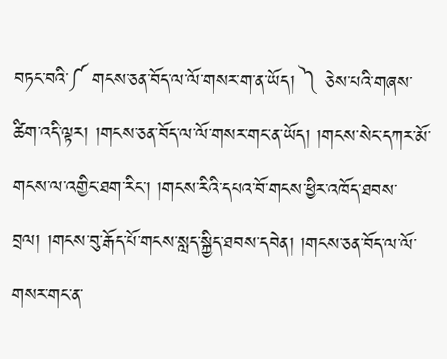བཏང་བའི་༼ གངས་ཅན་བོད་ལ་ལོ་གསར་ག་ན་ཡོད། ༽ ཅེས་པའི་གཞས་ཚིག་འདི་ལྟར། །གངས་ཅན་བོད་ལ་ལོ་གསར་གང་ན་ཡོད། །གངས་སེང་དཀར་མོ་གངས་ལ་འགྱིང་ཐག་རིང་། །གངས་རིའི་དཔའ་བོ་གངས་ཕྱིར་འཁོད་ཐབས་བྲལ། །གངས་བུ་རྒོད་པོ་གངས་སླད་སྐྱིད་ཐབས་དབེན། །གངས་ཅན་བོད་ལ་ལོ་གསར་གང་ན་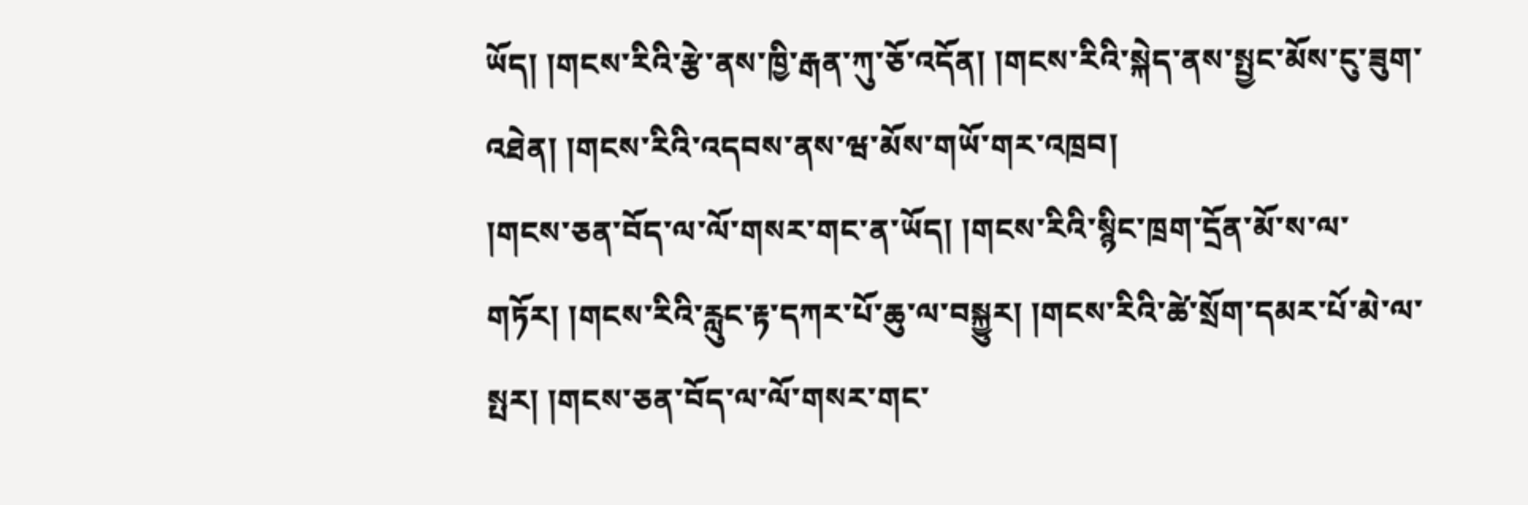ཡོད། །གངས་རིའི་རྩེ་ནས་ཁྱི་རྒན་ཀུ་ཅོ་འདོན། །གངས་རིའི་སྐེད་ནས་སྤྱང་མོས་ངུ་ཟུག་འཐེན། །གངས་རིའི་འདབས་ནས་ཝ་མོས་གཡོ་གར་འཁྲབ།
།གངས་ཅན་བོད་ལ་ལོ་གསར་གང་ན་ཡོད། །གངས་རིའི་སྙིང་ཁྲག་དྲོན་མོ་ས་ལ་གཏོར། །གངས་རིའི་རླུང་རྟ་དཀར་པོ་ཆུ་ལ་བསྐྱུར། །གངས་རིའི་ཚེ་སྲོག་དམར་པོ་མེ་ལ་སྤར། །གངས་ཅན་བོད་ལ་ལོ་གསར་གང་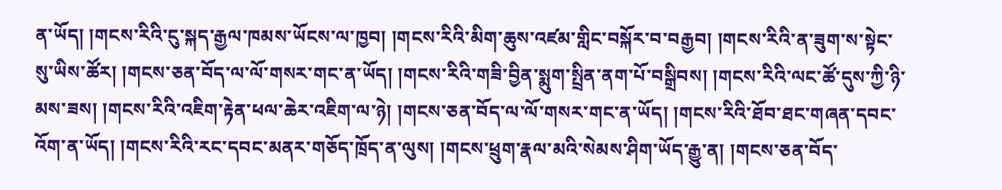ན་ཡོད། །གངས་རིའི་ངུ་སྐད་རྒྱལ་ཁམས་ཡོངས་ལ་ཁྱབ། །གངས་རིའི་མིག་ཆུས་འཛམ་གླིང་བསྐོར་བ་བརྒྱབ། །གངས་རིའི་ན་ཟུག་ས་སྟེང་སུ་ཡིས་ཚོར། །གངས་ཅན་བོད་ལ་ལོ་གསར་གང་ན་ཡོད། །གངས་རིའི་གཟི་བྱིན་སྨུག་སྤྲིན་ནག་པོ་བསྒྲིབས། །གངས་རིའི་ལང་ཚོ་དུས་ཀྱི་ཉི་མས་ཟས། །གངས་རིའི་འཇིག་རྟེན་ཕལ་ཆེར་འཇིག་ལ་ཉེ། །གངས་ཅན་བོད་ལ་ལོ་གསར་གང་ན་ཡོད། །གངས་རིའི་ཐོབ་ཐང་གཞན་དབང་འོག་ན་ཡོད། །གངས་རིའི་རང་དབང་མནར་གཅོད་ཁྲོད་ན་ལུས། །གངས་ཕྲུག་རྣལ་མའི་སེམས་ཤིག་ཡོད་རྒྱུ་ན། །གངས་ཅན་བོད་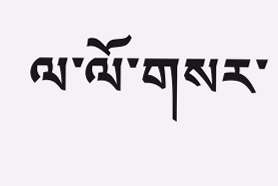ལ་ལོ་གསར་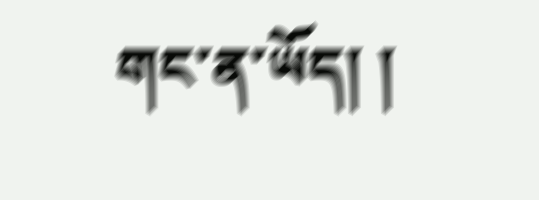གང་ན་ཡོད། །